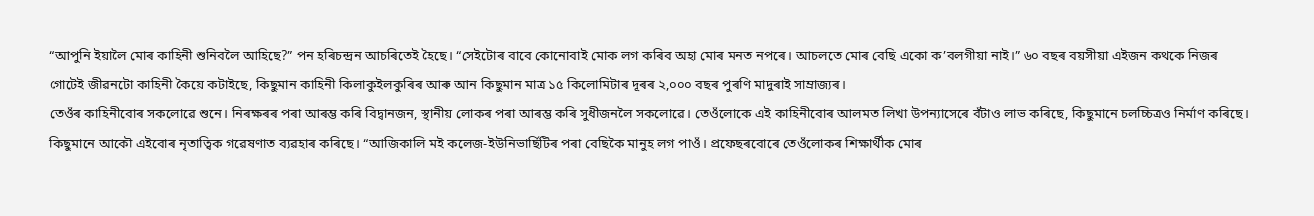“আপুনি ইয়ালৈ মোৰ কাহিনী শুনিবলৈ আহিছে?” পন হৰিচন্দ্ৰন আচৰিতেই হৈছে। “সেইটোৰ বাবে কোনোবাই মোক লগ কৰিব অহা মোৰ মনত নপৰে। আচলতে মোৰ বেছি একো ক’বলগীয়া নাই।” ৬০ বছৰ বয়সীয়া এইজন কথকে নিজৰ গোটেই জীৱনটো কাহিনী কৈয়ে কটাইছে, কিছুমান কাহিনী কিলাকুইলকুৰিৰ আৰু আন কিছুমান মাত্ৰ ১৫ কিলোমিটাৰ দূৰৰ ২,০০০ বছৰ পুৰণি মাদুৰাই সাম্ৰাজ্যৰ।
তেওঁৰ কাহিনীবোৰ সকলোৱে শুনে। নিৰক্ষৰৰ পৰা আৰম্ভ কৰি বিদ্বানজন, স্থানীয় লোকৰ পৰা আৰম্ভ কৰি সুধীজনলৈ সকলোৱে। তেওঁলোকে এই কাহিনীবোৰ আলমত লিখা উপন্যাসেৰে বঁটাও লাভ কৰিছে, কিছুমানে চলচ্চিত্ৰও নিৰ্মাণ কৰিছে। কিছুমানে আকৌ এইবোৰ নৃতাত্বিক গৱেষণাত ব্যৱহাৰ কৰিছে। “আজিকালি মই কলেজ-ইউনিভাৰ্ছিটিৰ পৰা বেছিকৈ মানুহ লগ পাওঁ। প্ৰফেছৰবোৰে তেওঁলোকৰ শিক্ষাৰ্থীক মোৰ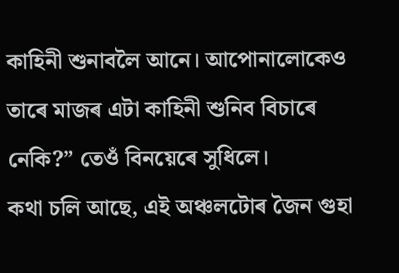কাহিনী শুনাবলৈ আনে। আপোনালোকেও তাৰে মাজৰ এটা কাহিনী শুনিব বিচাৰে নেকি?” তেওঁ বিনয়েৰে সুধিলে।
কথা চলি আছে, এই অঞ্চলটোৰ জৈন গুহা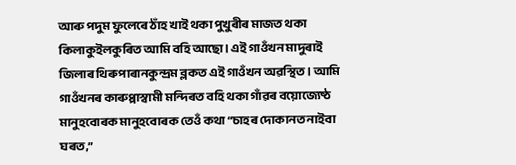আৰু পদুম ফুলেৰে ঠাঁহ খাই থকা পুখুৰীৰ মাজত থকা কিলাকুইলকুৰিত আমি বহি আছো। এই গাওঁখন মাদুৰাই জিলাৰ থিৰুপাৰানকুন্দ্ৰম ব্লকত এই গাওঁখন অৱস্থিত। আমি গাওঁখনৰ কাৰুপ্পাস্বামী মন্দিৰত বহি থকা গাঁৱৰ বয়োজ্যেষ্ঠ মানুহবোৰক মানুহবোৰক তেওঁ কথা “চাহৰ দোকানত নাইবা ঘৰত,”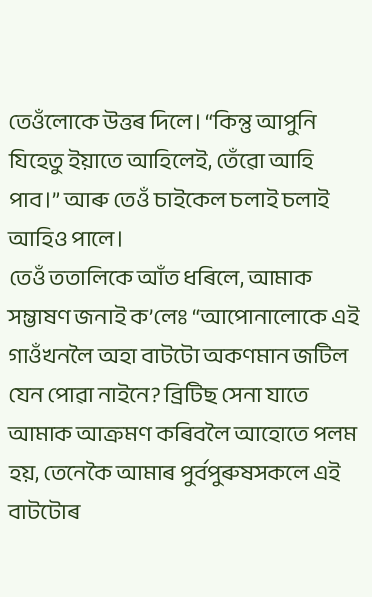তেওঁলোকে উত্তৰ দিলে। “কিন্তু আপুনি যিহেতু ইয়াতে আহিলেই, তেঁৱো আহি পাব।” আৰু তেওঁ চাইকেল চলাই চলাই আহিও পালে।
তেওঁ ততালিকে আঁত ধৰিলে, আমাক সম্ভাষণ জনাই ক’লেঃ “আপোনালোকে এই গাওঁখনলৈ অহা বাটটো অকণমান জটিল যেন পোৱা নাইনে? ব্ৰিটিছ সেনা যাতে আমাক আক্ৰমণ কৰিবলৈ আহোতে পলম হয়, তেনেকৈ আমাৰ পুৰ্বপুৰুষসকলে এই বাটটোৰ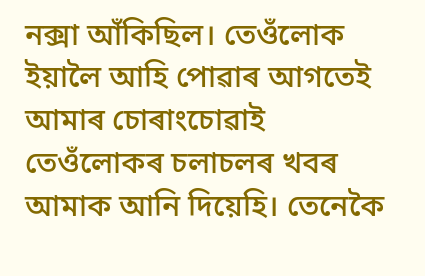নক্সা আঁকিছিল। তেওঁলোক ইয়ালৈ আহি পোৱাৰ আগতেই আমাৰ চোৰাংচোৱাই তেওঁলোকৰ চলাচলৰ খবৰ আমাক আনি দিয়েহি। তেনেকৈ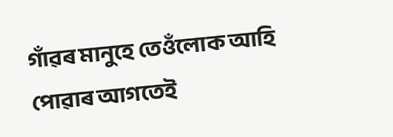গাঁৱৰ মানুহে তেওঁলোক আহি পোৱাৰ আগতেই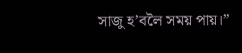সাজু হ’বলৈ সময় পায়।”